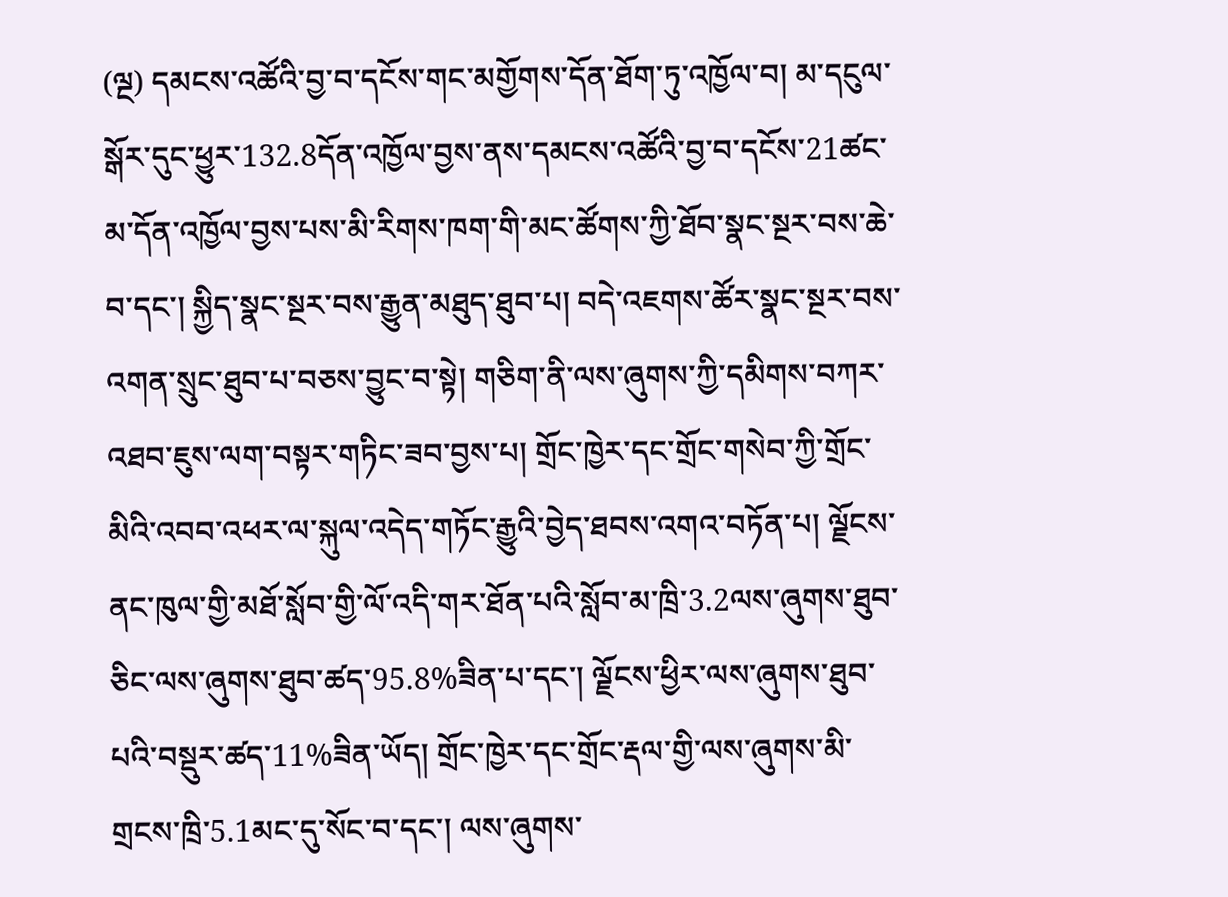(ལྔ) དམངས་འཚོའི་བྱ་བ་དངོས་གང་མགྱོགས་དོན་ཐོག་ཏུ་འཁྱོལ་བ། མ་དངུལ་སྒོར་དུང་ཕྱུར་132.8དོན་འཁྱོལ་བྱས་ནས་དམངས་འཚོའི་བྱ་བ་དངོས་21ཚང་མ་དོན་འཁྱོལ་བྱས་པས་མི་རིགས་ཁག་གི་མང་ཚོགས་ཀྱི་ཐོབ་སྣང་སྔར་བས་ཆེ་བ་དང་། སྐྱིད་སྣང་སྔར་བས་རྒྱུན་མཐུད་ཐུབ་པ། བདེ་འཇགས་ཚོར་སྣང་སྔར་བས་འགན་སྲུང་ཐུབ་པ་བཅས་བྱུང་བ་སྟེ། གཅིག་ནི་ལས་ཞུགས་ཀྱི་དམིགས་བཀར་འཐབ་ཇུས་ལག་བསྟར་གཏིང་ཟབ་བྱས་པ། གྲོང་ཁྱེར་དང་གྲོང་གསེབ་ཀྱི་གྲོང་མིའི་འབབ་འཕར་ལ་སྐུལ་འདེད་གཏོང་རྒྱུའི་བྱེད་ཐབས་འགའ་བཏོན་པ། ལྗོངས་ནང་ཁུལ་གྱི་མཐོ་སློབ་གྱི་ལོ་འདི་གར་ཐོན་པའི་སློབ་མ་ཁྲི་3.2ལས་ཞུགས་ཐུབ་ཅིང་ལས་ཞུགས་ཐུབ་ཚད་95.8%ཟིན་པ་དང་། ལྗོངས་ཕྱིར་ལས་ཞུགས་ཐུབ་པའི་བསྡུར་ཚད་11%ཟིན་ཡོད། གྲོང་ཁྱེར་དང་གྲོང་རྡལ་གྱི་ལས་ཞུགས་མི་གྲངས་ཁྲི་5.1མང་དུ་སོང་བ་དང་། ལས་ཞུགས་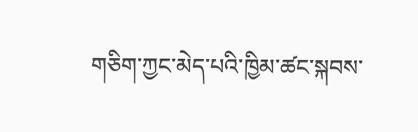གཅིག་ཀྱང་མེད་པའི་ཁྱིམ་ཚང་སྐབས་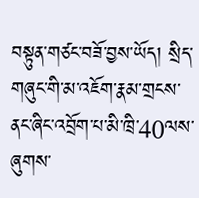བསྟུན་གཙང་བཟོ་བྱས་ཡོད། སྲིད་གཞུང་གི་མ་འཇོག་རྣམ་གྲངས་ནང་ཞིང་འབྲོག་པ་མི་ཁྲི་40ལས་ཞུགས་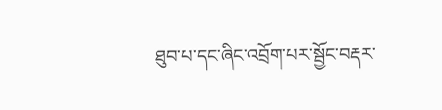ཐུབ་པ་དང་ཞིང་འབྲོག་པར་སྦྱོང་བརྡར་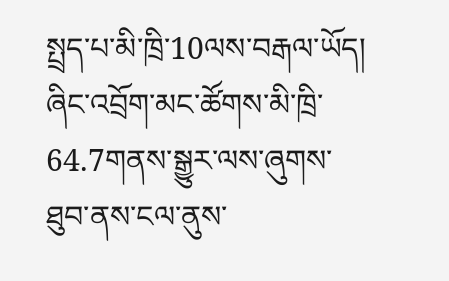སྤྲད་པ་མི་ཁྲི་10ལས་བརྒལ་ཡོད། ཞིང་འབྲོག་མང་ཚོགས་མི་ཁྲི་64.7གནས་སྒྱུར་ལས་ཞུགས་ཐུབ་ནས་ངལ་ནུས་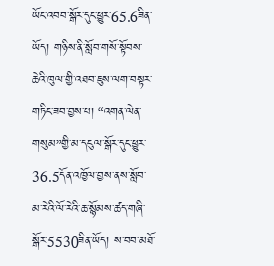ཡོང་འབབ་སྒོར་དུང་ཕྱུར་65.6ཟིན་ཡོད། གཉིས་ནི་སློབ་གསོ་སྟོབས་ཆེའི་ཁུལ་གྱི་འཐབ་ཇུས་ལག་བསྟར་གཏིང་ཟབ་བྱས་པ། “འགན་ལེན་གསུམ”གྱི་མ་དངུལ་སྒོར་དུང་ཕྱུར་36.5དོན་འཁྱོལ་བྱས་ནས་སློབ་མ་རེའི་ལོ་རེའི་ཆ་སྙོམས་ཚད་གཞི་སྒོར་5530ཟིན་ཡོད། ས་བབ་མཐོ་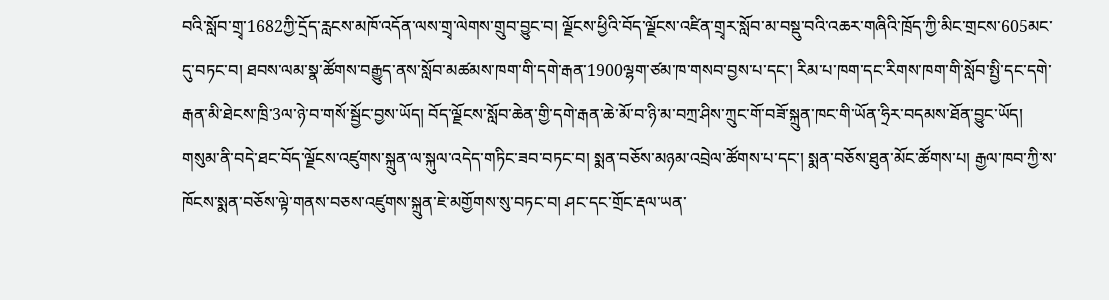བའི་སློབ་གྲྭ་1682ཀྱི་དྲོད་རླངས་མཁོ་འདོན་ལས་གྲྭ་ལེགས་གྲུབ་བྱུང་བ། ལྗོངས་ཕྱིའི་བོད་ལྗོངས་འཛིན་གྲྭར་སློབ་མ་བསྡུ་བའི་འཆར་གཞིའི་ཁྲོད་ཀྱི་མིང་གྲངས་605མང་དུ་བཏང་བ། ཐབས་ལམ་སྣ་ཚོགས་བརྒྱུད་ནས་སློབ་མཚམས་ཁག་གི་དགེ་རྒན་1900ལྷག་ཙམ་ཁ་གསབ་བྱས་པ་དང་། རིམ་པ་ཁག་དང་རིགས་ཁག་གི་སློབ་སྤྱི་དང་དགེ་རྒན་མི་ཐེངས་ཁྲི་3ལ་ཉེ་བ་གསོ་སྦྱོང་བྱས་ཡོད། བོད་ལྗོངས་སློབ་ཆེན་གྱི་དགེ་རྒན་ཆེ་མོ་བ་ཉི་མ་བཀྲ་ཤིས་ཀྲུང་གོ་བཟོ་སྐྲུན་ཁང་གི་ཡོན་ཧྲིར་བདམས་ཐོན་བྱུང་ཡོད། གསུམ་ནི་བདེ་ཐང་བོད་ལྗོངས་འཛུགས་སྐྲུན་ལ་སྐུལ་འདེད་གཏིང་ཟབ་བཏང་བ། སྨན་བཅོས་མཉམ་འབྲེལ་ཚོགས་པ་དང་། སྨན་བཅོས་ཐུན་མོང་ཚོགས་པ། རྒྱལ་ཁབ་ཀྱི་ས་ཁོངས་སྨན་བཅོས་ལྟེ་གནས་བཅས་འཛུགས་སྐྲུན་ཇེ་མགྱོགས་སུ་བཏང་བ། ཤང་དང་གྲོང་རྡལ་ཡན་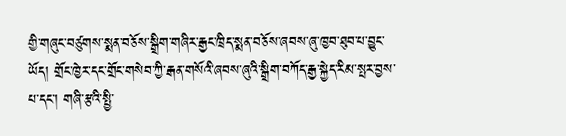གྱི་གཞུང་བཙུགས་སྨན་བཅོས་སྒྲིག་གཞིར་རྒྱང་ཁྲིད་སྨན་བཅོས་ཞབས་ཞུ་ཁྱབ་ཐུབ་པ་བྱུང་ཡོད། གྲོང་ཁྱེར་དང་གྲོང་གསེབ་ཀྱི་རྒན་གསོའི་ཞབས་ཞུའི་སྒྲིག་བཀོད་རྒྱ་སྐྱེད་རིམ་སྤར་བྱས་པ་དང་། གཞི་རྩའི་སྤྱི་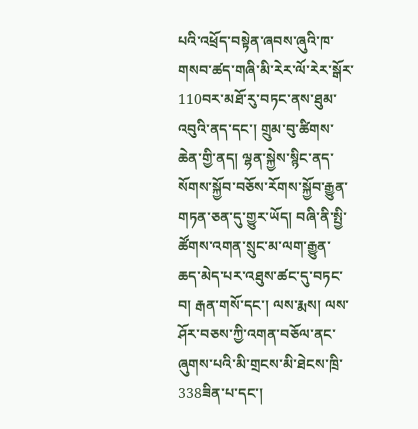པའི་འཕྲོད་བསྟེན་ཞབས་ཞུའི་ཁ་གསབ་ཚད་གཞི་མི་རེར་ལོ་རེར་སྒོར་110བར་མཐོ་རུ་བཏང་ནས་ཐུམ་འབུའི་ནད་དང་། གྲུམ་བུ་ཚིགས་ཆེན་གྱི་ནད། ལྷན་སྐྱེས་སྙིང་ནད་སོགས་སྐྱོབ་བཅོས་རོགས་སྐྱོབ་རྒྱུན་གཏན་ཅན་དུ་གྱུར་ཡོད། བཞི་ནི་སྤྱི་ཚོགས་འགན་སྲུང་མ་ལག་རྒྱུན་ཆད་མེད་པར་འཐུས་ཚང་དུ་བཏང་བ། རྒན་གསོ་དང་། ལས་རྨས། ལས་ཤོར་བཅས་ཀྱི་འགན་བཅོལ་ནང་ཞུགས་པའི་མི་གྲངས་མི་ཐེངས་ཁྲི་338ཟིན་པ་དང་།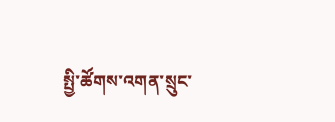སྤྱི་ཚོགས་འགན་སྲུང་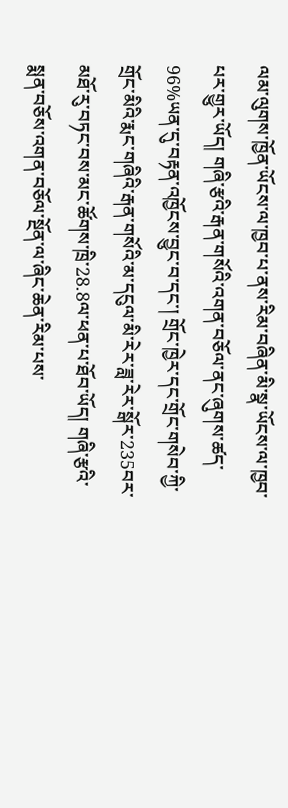ལམ་ལུགས་ཁྱོན་ཡོངས་ལ་ཁྱབ་པ་ནས་རིམ་བཞིན་མི་སྣ་ཡོངས་ལ་ཁྱབ་པར་གྱུར་ཡོད། གཞི་རྩའི་རྒན་གསོའི་འགན་བཅོལ་ནང་ཞུགས་ཚད་96%ཡན་དུ་བརྟན་འཁྱོངས་བྱུང་བ་དང་། གྲོང་ཁྱེར་དང་གྲོང་གསེབ་ཀྱི་གྲོང་མིའི་རྨང་གཞིའི་རྒན་གསོའི་མ་དངུལ་མི་རེར་ཟླ་རེར་སྒོར་235བར་མཐོ་རུ་བཏང་བས་མང་ཚོགས་ཁྲི་28.8ལ་ཕན་པ་ཐོབ་ཡོད། གཞི་རྩའི་སྨན་བཅོས་འགན་བཅོལ་སྔོན་ལ་ཞིང་ཆེན་རིམ་པས་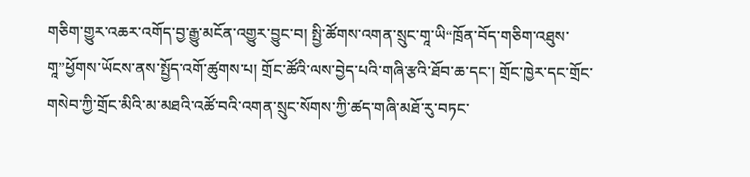གཅིག་གྱུར་འཆར་འགོད་བྱ་རྒྱུ་མངོན་འགྱུར་བྱུང་བ། སྤྱི་ཚོགས་འགན་སྲུང་གཱ་ཡི“ཁྲོན་བོད་གཅིག་འཐུས་གཱ”ཕྱོགས་ཡོངས་ནས་སྤྱོད་འགོ་ཚུགས་པ། གྲོང་ཚོའི་ལས་བྱེད་པའི་གཞི་རྩའི་ཐོབ་ཆ་དང་། གྲོང་ཁྱེར་དང་གྲོང་གསེབ་ཀྱི་གྲོང་མིའི་མ་མཐའི་འཚོ་བའི་འགན་སྲུང་སོགས་ཀྱི་ཚད་གཞི་མཐོ་རུ་བཏང་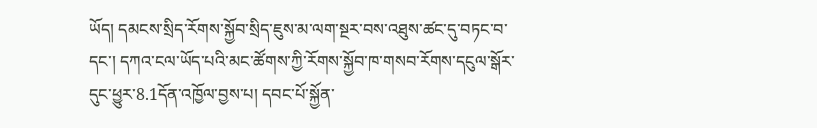ཡོད། དམངས་སྲིད་རོགས་སྐྱོབ་སྲིད་ཇུས་མ་ལག་སྔར་བས་འཐུས་ཚང་དུ་བཏང་བ་དང་། དཀའ་ངལ་ཡོད་པའི་མང་ཚོགས་ཀྱི་རོགས་སྐྱོབ་ཁ་གསབ་རོགས་དངུལ་སྒོར་དུང་ཕྱུར་8.1དོན་འཁྱོལ་བྱས་པ། དབང་པོ་སྐྱོན་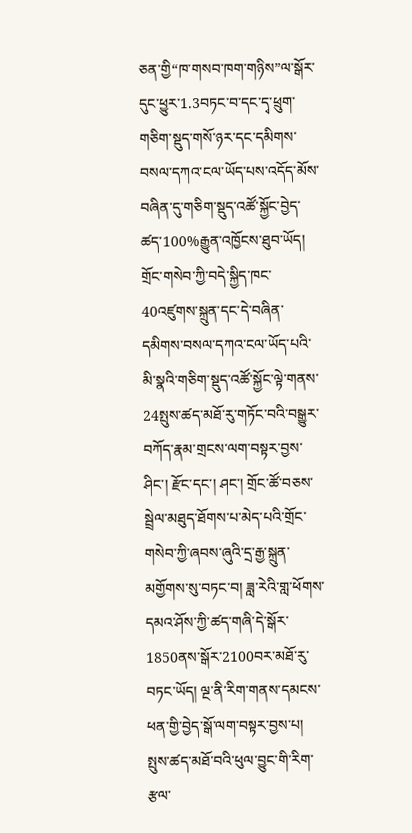ཅན་གྱི“ཁ་གསབ་ཁག་གཉིས”ལ་སྒོར་དུང་ཕྱུར་1.3བཏང་བ་དང་དྭ་ཕྲུག་གཅིག་སྡུད་གསོ་ཉར་དང་དམིགས་བསལ་དཀའ་ངལ་ཡོད་པས་འདོད་མོས་བཞིན་དུ་གཅིག་སྡུད་འཚོ་སྐྱོང་བྱེད་ཚད་100%རྒྱུན་འཁྱོངས་ཐུབ་ཡོད། གྲོང་གསེབ་ཀྱི་བདེ་སྐྱིད་ཁང་40འཛུགས་སྐྲུན་དང་དེ་བཞིན་དམིགས་བསལ་དཀའ་ངལ་ཡོད་པའི་མི་སྣའི་གཅིག་སྡུད་འཚོ་སྐྱོང་ལྟེ་གནས་24སྤུས་ཚད་མཐོ་རུ་གཏོང་བའི་བསྒྱུར་བཀོད་རྣམ་གྲངས་ལག་བསྟར་བྱས་ཤིང་། རྫོང་དང་། ཤང་། གྲོང་ཚོ་བཅས་སྦྲེལ་མཐུད་ཐོགས་པ་མེད་པའི་གྲོང་གསེབ་ཀྱི་ཞབས་ཞུའི་དྲ་རྒྱ་སྐྲུན་མགྱོགས་སུ་བཏང་བ། ཟླ་རེའི་གླ་ཕོགས་དམའ་ཤོས་ཀྱི་ཚད་གཞི་དེ་སྒོར་1850ནས་སྒོར་2100བར་མཐོ་རུ་བཏང་ཡོད། ལྔ་ནི་རིག་གནས་དམངས་ཕན་གྱི་བྱེད་སྒོ་ལག་བསྟར་བྱས་པ། སྤུས་ཚད་མཐོ་བའི་ཕུལ་བྱུང་གི་རིག་རྩལ་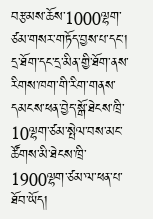བརྩམས་ཆོས་1000ལྷག་ཙམ་གསར་གཏོད་བྱས་པ་དང་། དྲ་ཐོག་དང་དྲ་མིན་གྱི་ཐོག་ནས་རིགས་ཁག་གི་རིག་གནས་དམངས་ཕན་བྱེད་སྒོ་ཐེངས་ཁྲི་10ལྷག་ཙམ་སྤེལ་བས་མང་ཚོགས་མི་ཐེངས་ཁྲི་1900ལྷག་ཙམ་ལ་ཕན་པ་ཐོབ་ཡོད།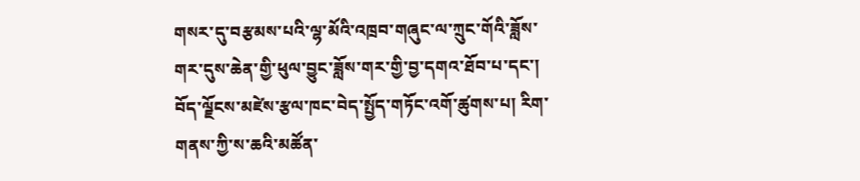གསར་དུ་བརྩམས་པའི་ལྷ་མོའི་འཁྲབ་གཞུང་ལ་ཀྲུང་གོའི་ཟློས་གར་དུས་ཆེན་གྱི་ཕུལ་བྱུང་ཟློས་གར་གྱི་བྱ་དགའ་ཐོབ་པ་དང་། བོད་ལྗོངས་མཛེས་རྩལ་ཁང་བེད་སྤྱོད་གཏོང་འགོ་ཚུགས་པ། རིག་གནས་ཀྱི་ས་ཆའི་མཚོན་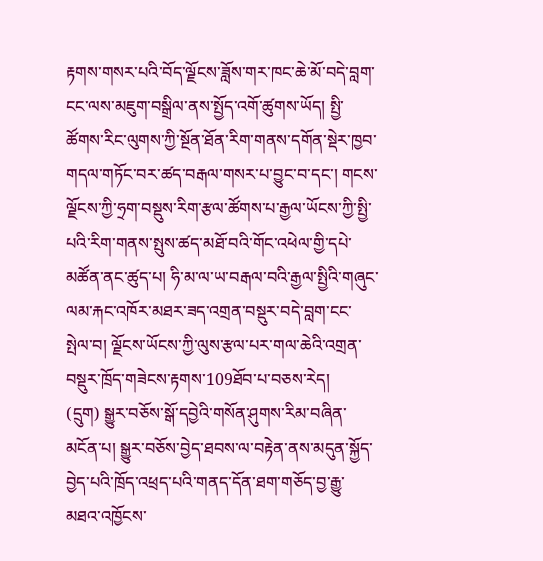རྟགས་གསར་པའི་བོད་ལྗོངས་ཟློས་གར་ཁང་ཆེ་མོ་བདེ་བླག་ངང་ལས་མཇུག་བསྒྲིལ་ནས་སྤྱོད་འགོ་ཚུགས་ཡོད། སྤྱི་ཚོགས་རིང་ལུགས་ཀྱི་སྔོན་ཐོན་རིག་གནས་དགོན་སྡེར་ཁྱབ་གདལ་གཏོང་བར་ཚད་བརྒལ་གསར་པ་བྱུང་བ་དང་། གངས་ལྗོངས་ཀྱི་ཧྲག་བསྡུས་རིག་རྩལ་ཚོགས་པ་རྒྱལ་ཡོངས་ཀྱི་སྤྱི་པའི་རིག་གནས་སྤུས་ཚད་མཐོ་བའི་གོང་འཕེལ་གྱི་དཔེ་མཚོན་ནང་ཚུད་པ། ཧི་མ་ལ་ཡ་བརྒལ་བའི་རྒྱལ་སྤྱིའི་གཞུང་ལམ་རྐང་འཁོར་མཐར་ཟད་འགྲན་བསྡུར་བདེ་བླག་ངང་སྤེལ་བ། ལྗོངས་ཡོངས་ཀྱི་ལུས་རྩལ་པར་གལ་ཆེའི་འགྲན་བསྡུར་ཁྲོད་གཟེངས་རྟགས་109ཐོབ་པ་བཅས་རེད།
(དྲུག) སྒྱུར་བཅོས་སྒོ་དབྱེའི་གསོན་ཤུགས་རིམ་བཞིན་མངོན་པ། སྒྱུར་བཅོས་བྱེད་ཐབས་ལ་བརྟེན་ནས་མདུན་སྐྱོད་བྱེད་པའི་ཁྲོད་འཕྲད་པའི་གནད་དོན་ཐག་གཅོད་བྱ་རྒྱུ་མཐའ་འཁྱོངས་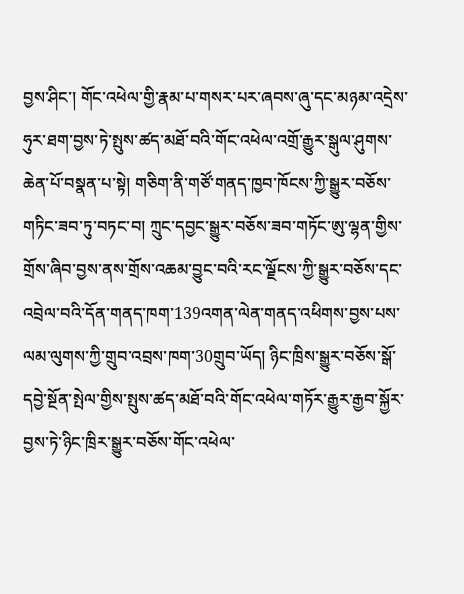བྱས་ཤིང་། གོང་འཕེལ་གྱི་རྣམ་པ་གསར་པར་ཞབས་ཞུ་དང་མཉམ་འདྲེས་ཧུར་ཐག་བྱས་ཏེ་སྤུས་ཚད་མཐོ་བའི་གོང་འཕེལ་འགྲོ་རྒྱུར་སྒུལ་ཤུགས་ཆེན་པོ་བསྣན་པ་སྟེ། གཅིག་ནི་གཙོ་གནད་ཁྱབ་ཁོངས་ཀྱི་སྒྱུར་བཅོས་གཏིང་ཟབ་ཏུ་བཏང་བ། ཀྲུང་དབྱང་སྒྱུར་བཅོས་ཟབ་གཏོང་ཨུ་ལྷན་གྱིས་གྲོས་ཞིབ་བྱས་ནས་གྲོས་འཆམ་བྱུང་བའི་རང་ལྗོངས་ཀྱི་སྒྱུར་བཅོས་དང་འབྲེལ་བའི་དོན་གནད་ཁག་139འགན་ལེན་གནད་འཕིགས་བྱས་པས་ལམ་ལུགས་ཀྱི་གྲུབ་འབྲས་ཁག་30གྲུབ་ཡོད། ཉིང་ཁྲིས་སྒྱུར་བཅོས་སྒོ་དབྱེ་སྔོན་སྤེལ་གྱིས་སྤུས་ཚད་མཐོ་བའི་གོང་འཕེལ་གཏོར་རྒྱུར་རྒྱབ་སྐྱོར་བྱས་ཏེ་ཉིང་ཁྲིར་སྒྱུར་བཅོས་གོང་འཕེལ་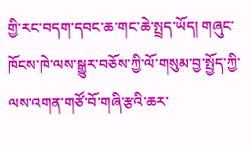གྱི་རང་བདག་དབང་ཆ་གང་ཆེ་སྤྲད་ཡོད། གཞུང་ཁོངས་ཁེ་ལས་སྒྱུར་བཅོས་ཀྱི་ལོ་གསུམ་བྱ་སྤྱོད་ཀྱི་ལས་འགན་གཙོ་བོ་གཞི་རྩའི་ཆར་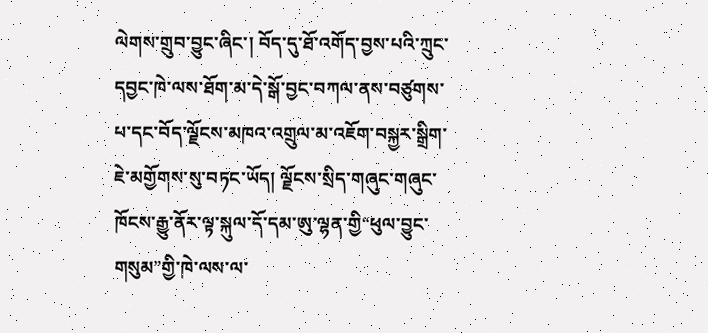ལེགས་གྲུབ་བྱུང་ཞིང་། བོད་དུ་ཐོ་འགོད་བྱས་པའི་ཀྲུང་དབྱང་ཁེ་ལས་ཐོག་མ་དེ་སྒོ་བྱང་བཀལ་ནས་བཙུགས་པ་དང་བོད་ལྗོངས་མཁའ་འགྲུལ་མ་འཇོག་བསྐྱར་སྒྲིག་ཇེ་མགྱོགས་སུ་བཏང་ཡོད། ལྗོངས་སྲིད་གཞུང་གཞུང་ཁོངས་རྒྱུ་ནོར་ལྟ་སྐུལ་དོ་དམ་ཨུ་ལྷན་གྱི“ཕུལ་བྱུང་གསུམ”གྱི་ཁེ་ལས་ལ་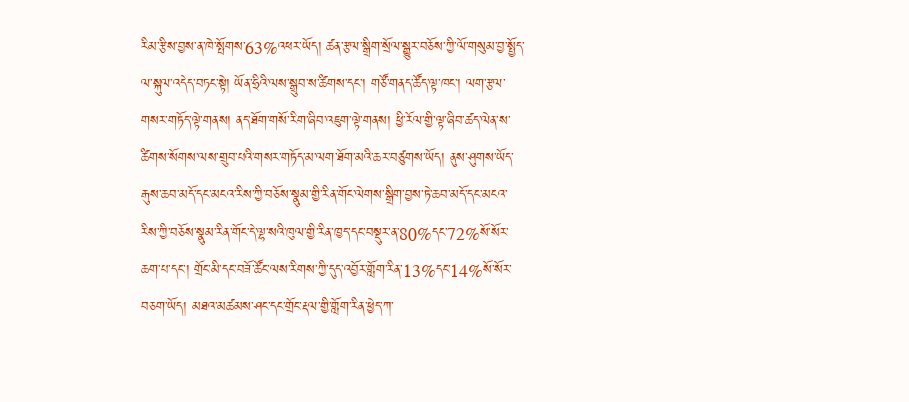རིམ་རྩིས་བྱས་ན་ཁེ་སྤོགས་63%འཕར་ཡོད། ཚན་རྩལ་སྒྲིག་སྲོལ་སྒྱུར་བཅོས་ཀྱི་ལོ་གསུམ་བྱ་སྤྱོད་ལ་སྐུལ་འདེད་བཏང་སྟེ། ཡོན་ཧྲིའི་ལས་སྒྲུབ་ས་ཚིགས་དང་། གཙོ་གནད་ཚོད་ལྟ་ཁང་། ལག་རྩལ་གསར་གཏོད་ལྟེ་གནས། ནད་ཐོག་གསོ་རིག་ཞིབ་འཇུག་ལྟེ་གནས། ཕྱི་རོལ་གྱི་ལྟ་ཞིབ་ཚད་ལེན་ས་ཚིགས་སོགས་ལས་གྲུབ་པའི་གསར་གཏོད་མ་ལག་ཐོག་མའི་ཆར་བཙུགས་ཡོད། ནུས་ཤུགས་ཡོད་རྒུས་ཆབ་མདོ་དང་མངའ་རིས་ཀྱི་བཅོས་སྣུམ་གྱི་རིན་གོང་ལེགས་སྒྲིག་བྱས་ཏེ་ཆབ་མདོ་དང་མངའ་རིས་ཀྱི་བཅོས་སྣུམ་རིན་གོང་དེ་ལྷ་སའི་ཁུལ་གྱི་རིན་ཁྱད་དང་བསྡུར་ན་80%དང་72%སོ་སོར་ཆག་པ་དང་། གྲོང་མི་དང་བཟོ་ཚོང་ལས་རིགས་ཀྱི་དུད་འབྱོར་གློག་རིན་13%དང་14%སོ་སོར་བཅག་ཡོད། མཐའ་མཚམས་ཤང་དང་གྲོང་རྡལ་གྱི་གློག་རིན་ཕྱེད་ཀ་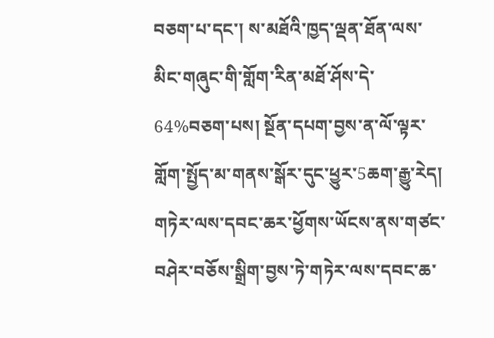བཅག་པ་དང་། ས་མཐོའི་ཁྱད་ལྡན་ཐོན་ལས་མིང་གཞུང་གི་གློག་རིན་མཐོ་ཤོས་དེ་64%བཅག་པས། སྔོན་དཔག་བྱས་ན་ལོ་ལྟར་གློག་སྤྱོད་མ་གནས་སྒོར་དུང་ཕྱུར་5ཆག་རྒྱུ་རེད། གཏེར་ལས་དབང་ཆར་ཕྱོགས་ཡོངས་ནས་གཙང་བཤེར་བཅོས་སྒྲིག་བྱས་ཏེ་གཏེར་ལས་དབང་ཆ་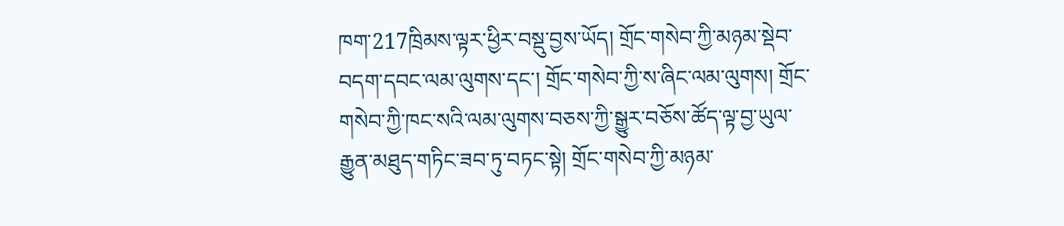ཁག་217ཁྲིམས་ལྟར་ཕྱིར་བསྡུ་བྱས་ཡོད། གྲོང་གསེབ་ཀྱི་མཉམ་སྡེབ་བདག་དབང་ལམ་ལུགས་དང་། གྲོང་གསེབ་ཀྱི་ས་ཞིང་ལམ་ལུགས། གྲོང་གསེབ་ཀྱི་ཁང་སའི་ལམ་ལུགས་བཅས་ཀྱི་སྒྱུར་བཅོས་ཚོད་ལྟ་བྱ་ཡུལ་རྒྱུན་མཐུད་གཏིང་ཟབ་ཏུ་བཏང་སྟེ། གྲོང་གསེབ་ཀྱི་མཉམ་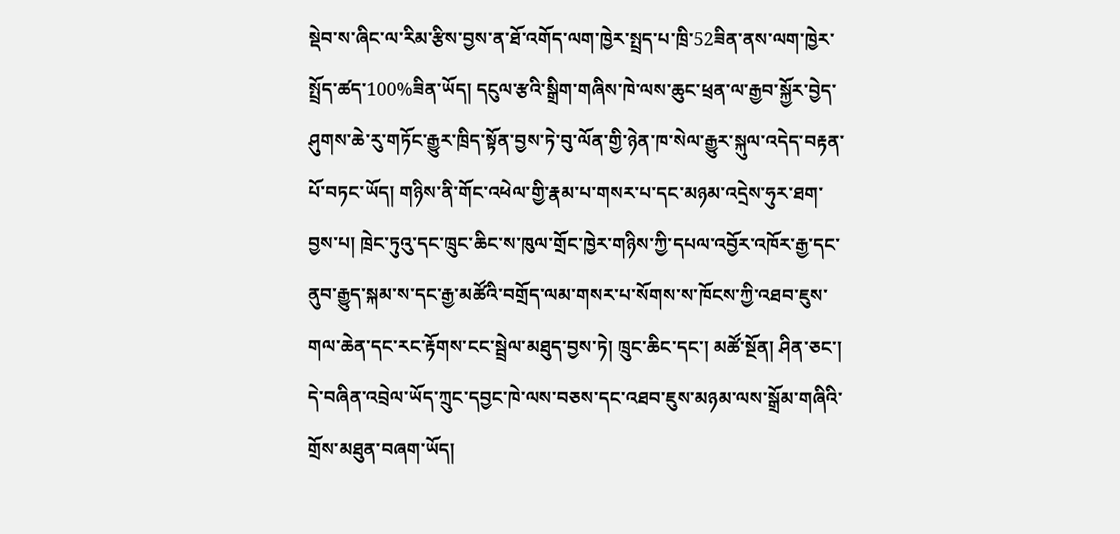སྡེབ་ས་ཞིང་ལ་རིམ་རྩིས་བྱས་ན་ཐོ་འགོད་ལག་ཁྱེར་སྤྲད་པ་ཁྲི་52ཟིན་ནས་ལག་ཁྱེར་སྤྲོད་ཚད་100%ཟིན་ཡོད། དངུལ་རྩའི་སྒྲིག་གཞིས་ཁེ་ལས་ཆུང་ཕྲན་ལ་རྒྱབ་སྐྱོར་བྱེད་ཤུགས་ཆེ་རུ་གཏོང་རྒྱུར་ཁྲིད་སྟོན་བྱས་ཏེ་བུ་ལོན་གྱི་ཉེན་ཁ་སེལ་རྒྱུར་སྐུལ་འདེད་བརྟན་པོ་བཏང་ཡོད། གཉིས་ནི་གོང་འཕེལ་གྱི་རྣམ་པ་གསར་པ་དང་མཉམ་འདྲེས་ཧུར་ཐག་བྱས་པ། ཁྲེང་ཏུའུ་དང་ཁྲུང་ཆིང་ས་ཁུལ་གྲོང་ཁྱེར་གཉིས་ཀྱི་དཔལ་འབྱོར་འཁོར་རྒྱ་དང་ནུབ་རྒྱུད་སྐམ་ས་དང་རྒྱ་མཚོའི་བགྲོད་ལམ་གསར་པ་སོགས་ས་ཁོངས་ཀྱི་འཐབ་ཇུས་གལ་ཆེན་དང་རང་རྟོགས་ངང་སྦྲེལ་མཐུད་བྱས་ཏེ། ཁྲུང་ཆིང་དང་། མཚོ་སྔོན། ཤིན་ཅང་། དེ་བཞིན་འབྲེལ་ཡོད་ཀྲུང་དབྱང་ཁེ་ལས་བཅས་དང་འཐབ་ཇུས་མཉམ་ལས་སྒྲོམ་གཞིའི་གྲོས་མཐུན་བཞག་ཡོད།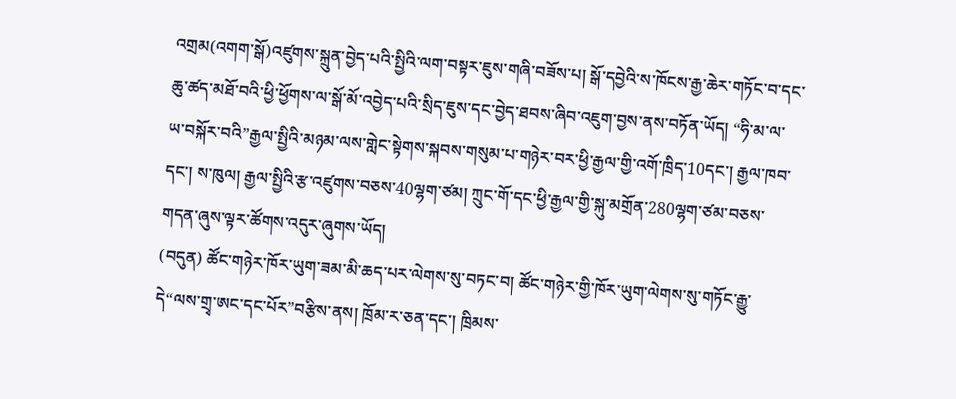འགྲམ(འགག་སྒོ)འཛུགས་སྐྲུན་བྱེད་པའི་སྤྱིའི་ལག་བསྟར་ཇུས་གཞི་བཟོས་པ། སྒོ་དབྱེའི་ས་ཁོངས་རྒྱ་ཆེར་གཏོང་བ་དང་ཆུ་ཚད་མཐོ་བའི་ཕྱི་ཕྱོགས་ལ་སྒོ་མོ་འབྱེད་པའི་སྲིད་ཇུས་དང་བྱེད་ཐབས་ཞིབ་འཇུག་བྱས་ནས་བཏོན་ཡོད། “ཧི་མ་ལ་ཡ་བསྐོར་བའི”རྒྱལ་སྤྱིའི་མཉམ་ལས་གླེང་སྟེགས་སྐབས་གསུམ་པ་གཉེར་བར་ཕྱི་རྒྱལ་གྱི་འགོ་ཁྲིད་10དང་། རྒྱལ་ཁབ་དང་། ས་ཁུལ། རྒྱལ་སྤྱིའི་རྩ་འཛུགས་བཅས་40ལྷག་ཙམ། ཀྲུང་གོ་དང་ཕྱི་རྒྱལ་གྱི་སྐུ་མགྲོན་280ལྷག་ཙམ་བཅས་གདན་ཞུས་ལྟར་ཚོགས་འདུར་ཞུགས་ཡོད།
(བདུན) ཚོང་གཉེར་ཁོར་ཡུག་ཟམ་མི་ཆད་པར་ལེགས་སུ་བཏང་བ། ཚོང་གཉེར་གྱི་ཁོར་ཡུག་ལེགས་སུ་གཏོང་རྒྱུ་དེ“ལས་གྲྭ་ཨང་དང་པོར”བརྩིས་ནས། ཁྲོམ་ར་ཅན་དང་། ཁྲིམས་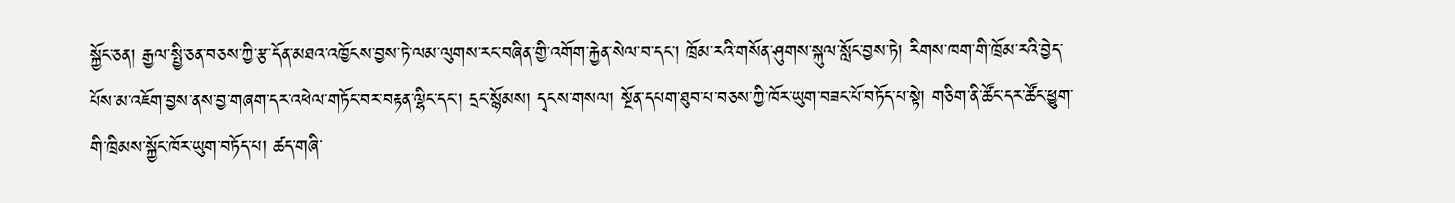སྐྱོང་ཅན། རྒྱལ་སྤྱི་ཅན་བཅས་ཀྱི་རྩ་དོན་མཐའ་འཁྱོངས་བྱས་ཏེ་ལམ་ལུགས་རང་བཞིན་གྱི་འགོག་རྐྱེན་སེལ་བ་དང་། ཁྲོམ་རའི་གསོན་ཤུགས་སྐུལ་སློང་བྱས་ཏེ། རིགས་ཁག་གི་ཁྲོམ་རའི་བྱེད་པོས་མ་འཇོག་བྱས་ནས་བྱ་གཞག་དར་འཕེལ་གཏོང་བར་བརྟན་ལྷིང་དང་། དྲང་སྙོམས། དྭངས་གསལ། སྔོན་དཔག་ཐུབ་པ་བཅས་ཀྱི་ཁོར་ཡུག་བཟང་པོ་བཏོད་པ་སྟེ། གཅིག་ནི་ཚོང་དར་ཚོང་ཕྱུག་གི་ཁྲིམས་སྐྱོང་ཁོར་ཡུག་བཏོད་པ། ཚད་གཞི་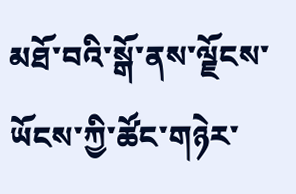མཐོ་བའི་སྒོ་ནས་ལྗོངས་ཡོངས་ཀྱི་ཚོང་གཉེར་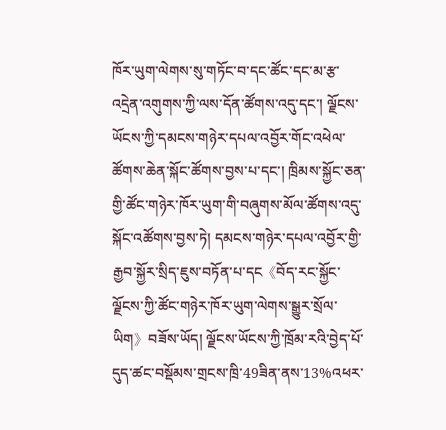ཁོར་ཡུག་ལེགས་སུ་གཏོང་བ་དང་ཚོང་དང་མ་རྩ་འདྲེན་འགུགས་ཀྱི་ལས་དོན་ཚོགས་འདུ་དང་། ལྗོངས་ཡོངས་ཀྱི་དམངས་གཉེར་དཔལ་འབྱོར་གོང་འཕེལ་ཚོགས་ཆེན་སྐོང་ཚོགས་བྱས་པ་དང་། ཁྲིམས་སྐྱོང་ཅན་གྱི་ཚོང་གཉེར་ཁོར་ཡུག་གི་བཞུགས་མོལ་ཚོགས་འདུ་སྐོང་འཚོགས་བྱས་ཏེ། དམངས་གཉེར་དཔལ་འབྱོར་གྱི་རྒྱབ་སྐྱོར་སྲིད་ཇུས་བཏོན་པ་དང《བོད་རང་སྐྱོང་ལྗོངས་ཀྱི་ཚོང་གཉེར་ཁོར་ཡུག་ལེགས་སྒྱུར་སྲོལ་ཡིག》བཟོས་ཡོད། ལྗོངས་ཡོངས་ཀྱི་ཁྲོམ་རའི་བྱེད་པོ་དུད་ཚང་བསྡོམས་གྲངས་ཁྲི་49ཟིན་ནས་13%འཕར་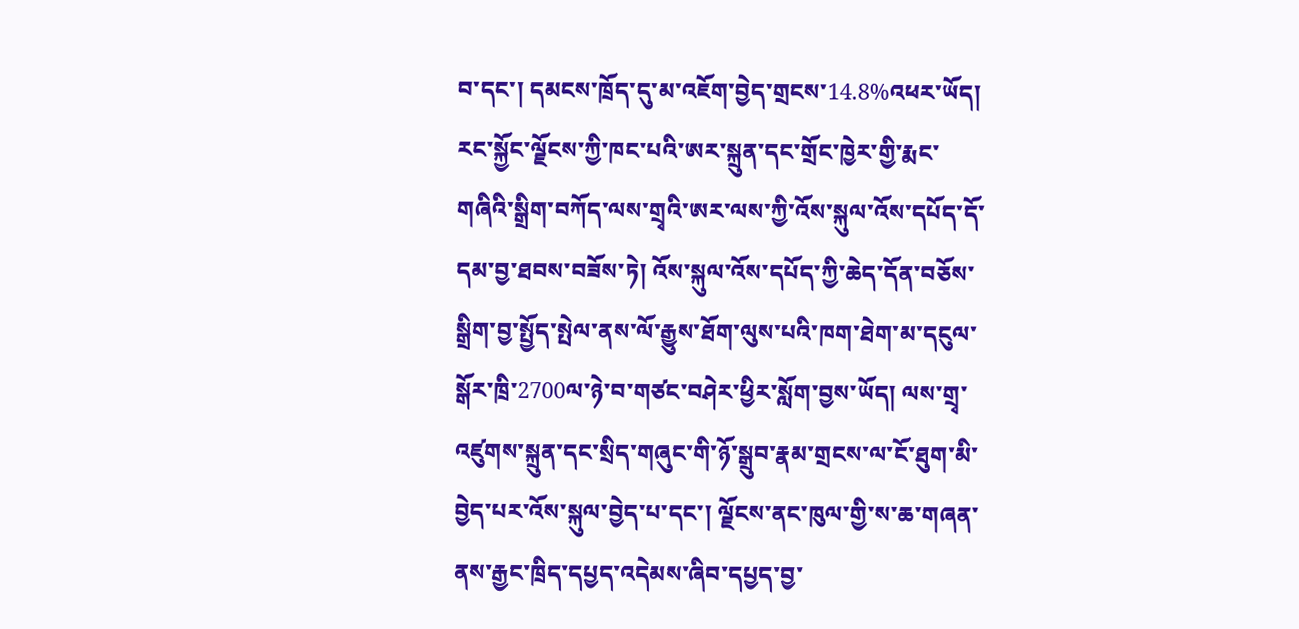བ་དང་། དམངས་ཁྲོད་དུ་མ་འཇོག་བྱེད་གྲངས་14.8%འཕར་ཡོད། རང་སྐྱོང་ལྗོངས་ཀྱི་ཁང་པའི་ཨར་སྐྲུན་དང་གྲོང་ཁྱེར་གྱི་རྨང་གཞིའི་སྒྲིག་བཀོད་ལས་གྲྭའི་ཨར་ལས་ཀྱི་འོས་སྐུལ་འོས་དཔོད་དོ་དམ་བྱ་ཐབས་བཟོས་ཏེ། འོས་སྐུལ་འོས་དཔོད་ཀྱི་ཆེད་དོན་བཅོས་སྒྲིག་བྱ་སྤྱོད་སྤེལ་ནས་ལོ་རྒྱུས་ཐོག་ལུས་པའི་ཁག་ཐེག་མ་དངུལ་སྒོར་ཁྲི་2700ལ་ཉེ་བ་གཙང་བཤེར་ཕྱིར་སློག་བྱས་ཡོད། ལས་གྲྭ་འཛུགས་སྐྲུན་དང་སྲིད་གཞུང་གི་ཉོ་སྒྲུབ་རྣམ་གྲངས་ལ་ངོ་ཐུག་མི་བྱེད་པར་འོས་སྐུལ་བྱེད་པ་དང་། ལྗོངས་ནང་ཁུལ་གྱི་ས་ཆ་གཞན་ནས་རྒྱང་ཁྲིད་དཔྱད་འདེམས་ཞིབ་དཔྱད་བྱ་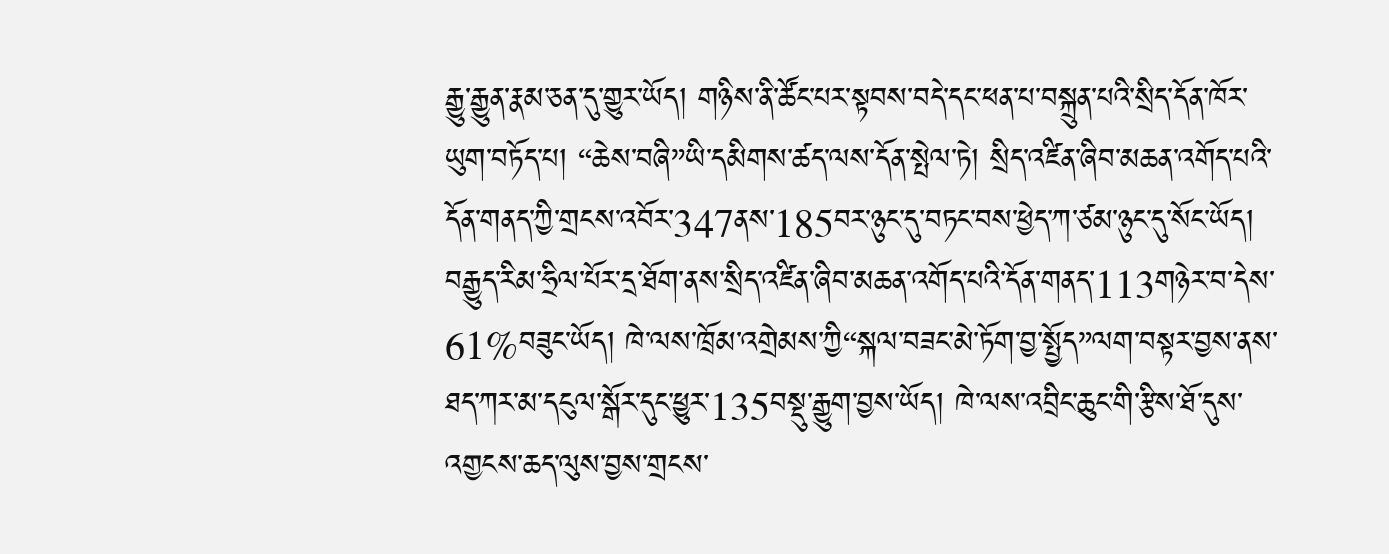རྒྱུ་རྒྱུན་རྣམ་ཅན་དུ་གྱུར་ཡོད། གཉིས་ནི་ཚོང་པར་སྟབས་བདེ་དང་ཕན་པ་བསྐྲུན་པའི་སྲིད་དོན་ཁོར་ཡུག་བཏོད་པ། “ཆེས་བཞི”ཡི་དམིགས་ཚད་ལས་དོན་སྤེལ་ཏེ། སྲིད་འཛིན་ཞིབ་མཆན་འགོད་པའི་དོན་གནད་ཀྱི་གྲངས་འབོར་347ནས་185བར་ཉུང་དུ་བཏང་བས་ཕྱེད་ཀ་ཙམ་ཉུང་དུ་སོང་ཡོད། བརྒྱུད་རིམ་ཧྲིལ་པོར་དྲ་ཐོག་ནས་སྲིད་འཛིན་ཞིབ་མཆན་འགོད་པའི་དོན་གནད་113གཉེར་བ་དེས་61%བཟུང་ཡོད། ཁེ་ལས་ཁྲོམ་འགྲེམས་ཀྱི“སྐལ་བཟང་མེ་ཏོག་བྱ་སྤྱོད”ལག་བསྟར་བྱས་ནས་ཐད་ཀར་མ་དངུལ་སྒོར་དུང་ཕྱུར་135བསྡུ་རྒྱུག་བྱས་ཡོད། ཁེ་ལས་འབྲིང་ཆུང་གི་རྩིས་ཐོ་དུས་འགྱངས་ཆད་ལུས་བྱས་གྲངས་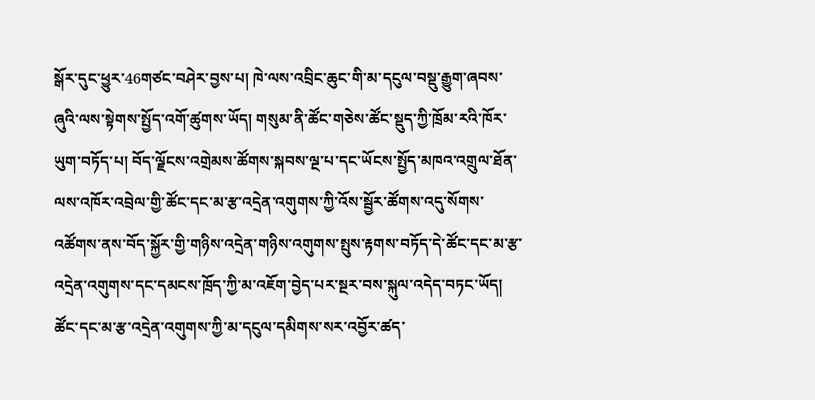སྒོར་དུང་ཕྱུར་46གཙང་བཤེར་བྱས་པ། ཁེ་ལས་འབྲིང་ཆུང་གི་མ་དངུལ་བསྡུ་རྒྱུག་ཞབས་ཞུའི་ལས་སྟེགས་སྤྱོད་འགོ་ཚུགས་ཡོད། གསུམ་ནི་ཚོང་གཅེས་ཚོང་སྡུད་ཀྱི་ཁྲོམ་རའི་ཁོར་ཡུག་བཏོད་པ། བོད་ལྗོངས་འགྲེམས་ཚོགས་སྐབས་ལྔ་པ་དང་ཡོངས་སྤྱོད་མཁའ་འགྲུལ་ཐོན་ལས་འཁོར་འབྲེལ་གྱི་ཚོང་དང་མ་རྩ་འདྲེན་འགུགས་ཀྱི་འོས་སྦྱོར་ཚོགས་འདུ་སོགས་འཚོགས་ནས་བོད་སྐྱོར་གྱི་གཉིས་འདྲེན་གཉིས་འགུགས་སྤུས་རྟགས་བཏོད་དེ་ཚོང་དང་མ་རྩ་འདྲེན་འགུགས་དང་དམངས་ཁྲོད་ཀྱི་མ་འཇོག་བྱེད་པར་སྔར་བས་སྐུལ་འདེད་བཏང་ཡོད། ཚོང་དང་མ་རྩ་འདྲེན་འགུགས་ཀྱི་མ་དངུལ་དམིགས་སར་འབྱོར་ཚད་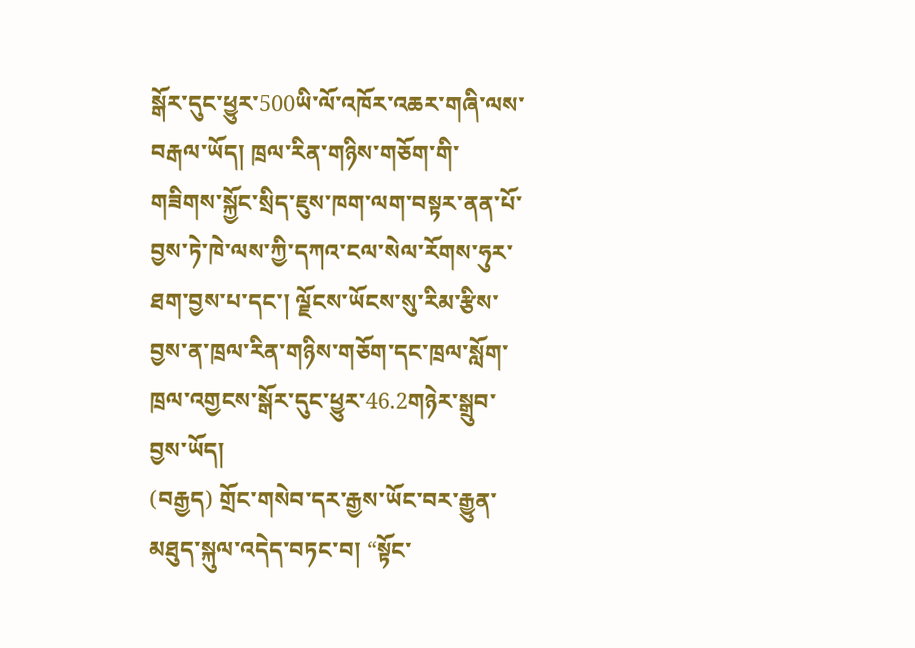སྒོར་དུང་ཕྱུར་500ཡི་ལོ་འཁོར་འཆར་གཞི་ལས་བརྒལ་ཡོད། ཁྲལ་རིན་གཉིས་གཅོག་གི་གཟིགས་སྐྱོང་སྲིད་ཇུས་ཁག་ལག་བསྟར་ནན་པོ་བྱས་ཏེ་ཁེ་ལས་ཀྱི་དཀའ་ངལ་སེལ་རོགས་ཧུར་ཐག་བྱས་པ་དང་། ལྗོངས་ཡོངས་སུ་རིམ་རྩིས་བྱས་ན་ཁྲལ་རིན་གཉིས་གཅོག་དང་ཁྲལ་སློག་ཁྲལ་འགྱངས་སྒོར་དུང་ཕྱུར་46.2གཉེར་སྒྲུབ་བྱས་ཡོད།
(བརྒྱད) གྲོང་གསེབ་དར་རྒྱས་ཡོང་བར་རྒྱུན་མཐུད་སྐུལ་འདེད་བཏང་བ། “སྟོང་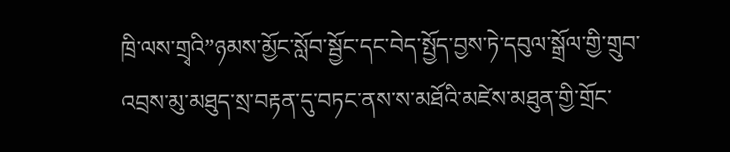ཁྲི་ལས་གྲྭའི”ཉམས་མྱོང་སློབ་སྦྱོང་དང་བེད་སྤྱོད་བྱས་ཏེ་དབུལ་སྒྲོལ་གྱི་གྲུབ་འབྲས་མུ་མཐུད་སྲ་བརྟན་དུ་བཏང་ནས་ས་མཐོའི་མཛེས་མཐུན་གྱི་གྲོང་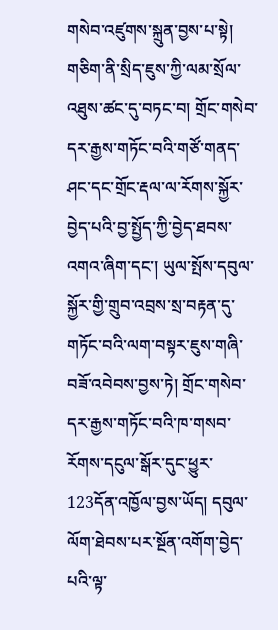གསེབ་འཛུགས་སྐྲུན་བྱས་པ་སྟེ། གཅིག་ནི་སྲིད་ཇུས་ཀྱི་ལམ་སྲོལ་འཐུས་ཚང་དུ་བཏང་བ། གྲོང་གསེབ་དར་རྒྱས་གཏོང་བའི་གཙོ་གནད་ཤང་དང་གྲོང་རྡལ་ལ་རོགས་སྐྱོར་བྱེད་པའི་བྱ་སྤྱོད་ཀྱི་བྱེད་ཐབས་འགའ་ཞིག་དང་། ཡུལ་སྤོས་དབུལ་སྐྱོར་གྱི་གྲུབ་འབྲས་སྲ་བརྟན་དུ་གཏོང་བའི་ལག་བསྟར་ཇུས་གཞི་བཟོ་འབེབས་བྱས་ཏེ། གྲོང་གསེབ་དར་རྒྱས་གཏོང་བའི་ཁ་གསབ་རོགས་དངུལ་སྒོར་དུང་ཕྱུར་123དོན་འཁྱོལ་བྱས་ཡོད། དབུལ་ལོག་ཐེབས་པར་སྔོན་འགོག་བྱེད་པའི་ལྟ་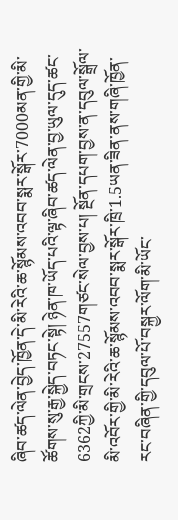ཞིབ་ཚད་ལེན་བྱེད་ཁྱོན་དེ་མི་རེའི་ཆ་སྙོམས་འབབ་སྨར་སྒོར་7000མན་གྱི་མི་ཚོགས་སུ་རྒྱ་སྐྱེད་བཏང་སྟེ། ཉེན་ཁ་ཡོད་པའི་ལྟ་ཞིབ་ཚད་ལེན་བྱ་ཡུལ་དུད་ཚང་6362ཀྱི་མི་གྲངས་27557གཙང་སེལ་བྱས་པ། སྔོན་དཔག་བྱས་ན་དབུལ་སྒྲོལ་མི་འབོར་གྱི་མི་རེའི་ཆ་སྙོམས་འབབ་སྨར་སྒོར་ཁྲི་1.5ཡན་ཟིན་ནས་གཞི་ཁྱོན་རང་བཞིན་གྱི་དབུལ་པོ་བསྐྱར་ལོག་མི་ཡོང་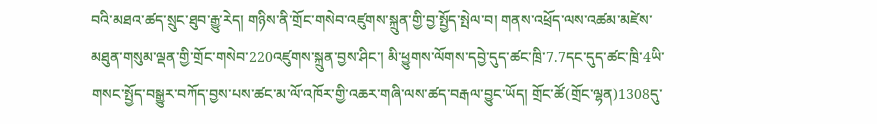བའི་མཐའ་ཚད་སྲུང་ཐུབ་རྒྱུ་རེད། གཉིས་ནི་གྲོང་གསེབ་འཛུགས་སྐྲུན་གྱི་བྱ་སྤྱོད་སྤེལ་བ། གནས་འཕྲོད་ལས་འཚམ་མཛེས་མཐུན་གསུམ་ལྡན་གྱི་གྲོང་གསེབ་220འཛུགས་སྐྲུན་བྱས་ཤིང་། མི་ཕྱུགས་ལོགས་དབྱེ་དུད་ཚང་ཁྲི་7.7དང་དུད་ཚང་ཁྲི་4ཡི་གསང་སྤྱོད་བསྒྱུར་བཀོད་བྱས་པས་ཚང་མ་ལོ་འཁོར་གྱི་འཆར་གཞི་ལས་ཚད་བརྒལ་བྱུང་ཡོད། གྲོང་ཚོ(གྲོང་ལྷན)1308དུ་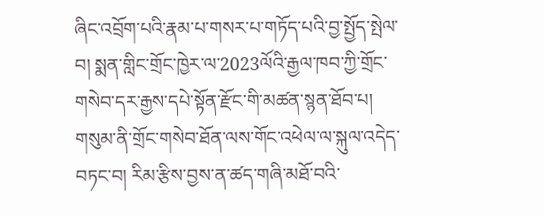ཞིང་འབྲོག་པའི་རྣམ་པ་གསར་པ་གཏོད་པའི་བྱ་སྤྱོད་སྤེལ་བ། སྨན་གླིང་གྲོང་ཁྱེར་ལ་2023ལོའི་རྒྱལ་ཁབ་ཀྱི་གྲོང་གསེབ་དར་རྒྱས་དཔེ་སྟོན་རྫོང་གི་མཚན་སྙན་ཐོབ་པ། གསུམ་ནི་གྲོང་གསེབ་ཐོན་ལས་གོང་འཕེལ་ལ་སྐུལ་འདེད་བཏང་བ། རིམ་རྩིས་བྱས་ན་ཚད་གཞི་མཐོ་བའི་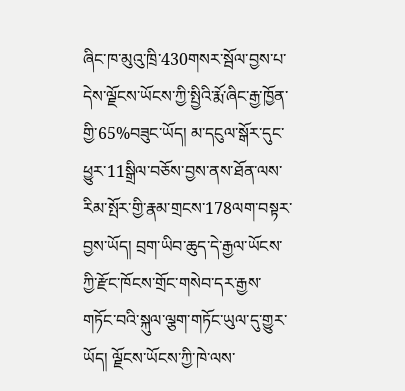ཞིང་ཁ་མུའུ་ཁྲི་430གསར་སྦོལ་བྱས་པ་དེས་ལྗོངས་ཡོངས་ཀྱི་སྤྱིའི་རྨོ་ཞིང་རྒྱ་ཁྱོན་གྱི་65%བཟུང་ཡོད། མ་དངུལ་སྒོར་དུང་ཕྱུར་11སྒྲིལ་བཅོས་བྱས་ནས་ཐོན་ལས་རིམ་སྤོར་གྱི་རྣམ་གྲངས་178ལག་བསྟར་བྱས་ཡོད། བྲག་ཡིབ་ཆུད་དེ་རྒྱལ་ཡོངས་ཀྱི་རྫོང་ཁོངས་གྲོང་གསེབ་དར་རྒྱས་གཏོང་བའི་སྐུལ་ལྕག་གཏོང་ཡུལ་དུ་གྱུར་ཡོད། ལྗོངས་ཡོངས་ཀྱི་ཁེ་ལས་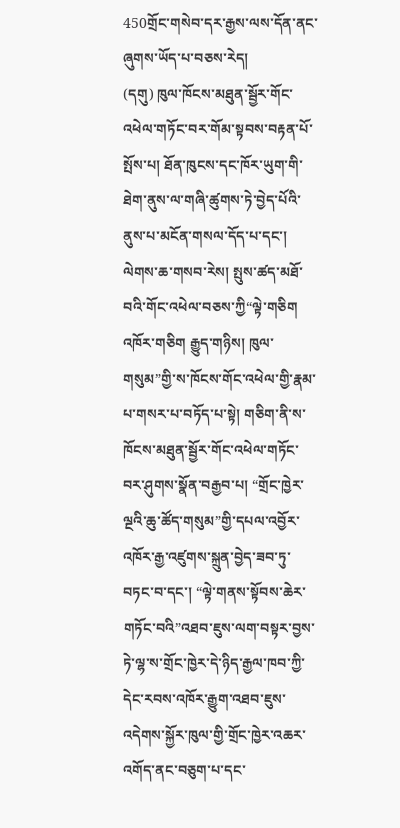450གྲོང་གསེབ་དར་རྒྱས་ལས་དོན་ནང་ཞུགས་ཡོད་པ་བཅས་རེད།
(དགུ) ཁུལ་ཁོངས་མཐུན་སྦྱོར་གོང་འཕེལ་གཏོང་བར་གོམ་སྟབས་བརྟན་པོ་སྤོས་པ། ཐོན་ཁུངས་དང་ཁོར་ཡུག་གི་ཐེག་ནུས་ལ་གཞི་ཚུགས་ཏེ་བྱེད་པོའི་ནུས་པ་མངོན་གསལ་དོད་པ་དང་། ལེགས་ཆ་གསབ་རེས། སྤུས་ཚད་མཐོ་བའི་གོང་འཕེལ་བཅས་ཀྱི“ལྟེ་གཅིག འཁོར་གཅིག རྒྱུད་གཉིས། ཁུལ་གསུམ”གྱི་ས་ཁོངས་གོང་འཕེལ་གྱི་རྣམ་པ་གསར་པ་བཏོད་པ་སྟེ། གཅིག་ནི་ས་ཁོངས་མཐུན་སྦྱོར་གོང་འཕེལ་གཏོང་བར་ཤུགས་སྣོན་བརྒྱབ་པ། “གྲོང་ཁྱེར་ལྔའི་ཆུ་ཚོད་གསུམ”གྱི་དཔལ་འབྱོར་འཁོར་རྒྱ་འཛུགས་སྐྲུན་བྱེད་ཟབ་ཏུ་བཏང་བ་དང་། “ལྟེ་གནས་སྟོབས་ཆེར་གཏོང་བའི”འཐབ་ཇུས་ལག་བསྟར་བྱས་ཏེ་ལྷ་ས་གྲོང་ཁྱེར་དེ་ཉིད་རྒྱལ་ཁབ་ཀྱི་དེང་རབས་འཁོར་རྒྱུག་འཐབ་ཇུས་འདེགས་སྐྱོར་ཁུལ་གྱི་གྲོང་ཁྱེར་འཆར་འགོད་ནང་བཅུག་པ་དང་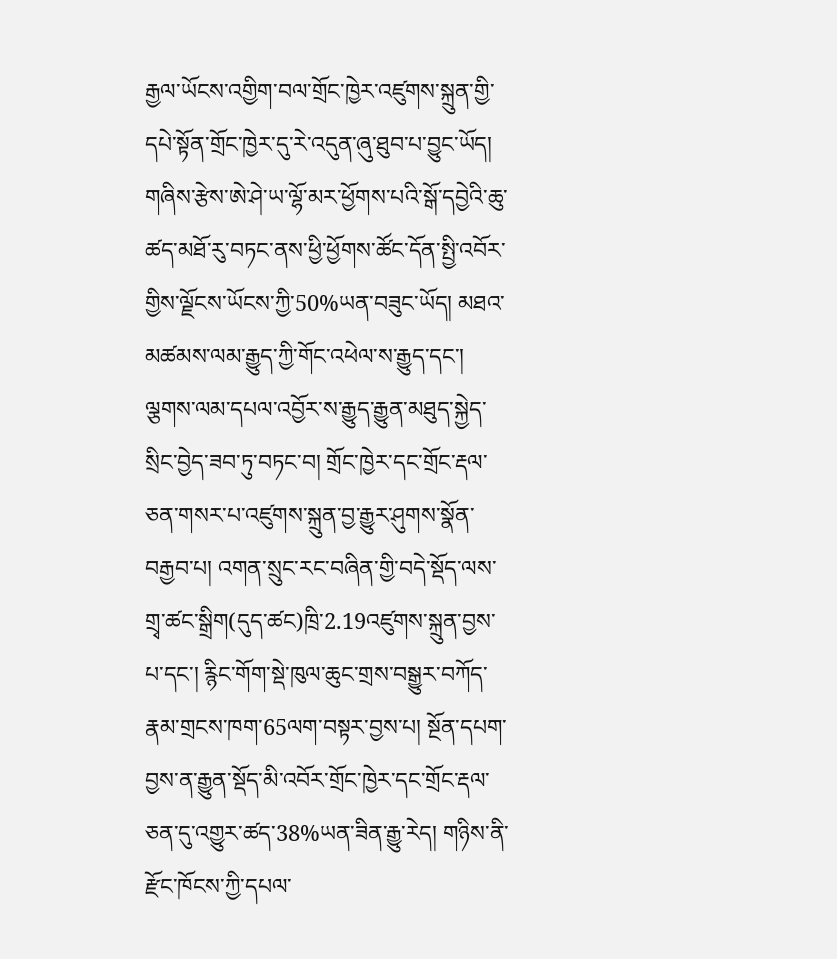རྒྱལ་ཡོངས་འགྱིག་བལ་གྲོང་ཁྱེར་འཛུགས་སྐྲུན་གྱི་དཔེ་སྟོན་གྲོང་ཁྱེར་དུ་རེ་འདུན་ཞུ་ཐུབ་པ་བྱུང་ཡོད། གཞིས་རྩེས་ཨེ་ཤེ་ཡ་ལྷོ་མར་ཕྱོགས་པའི་སྒོ་དབྱེའི་ཆུ་ཚད་མཐོ་རུ་བཏང་ནས་ཕྱི་ཕྱོགས་ཚོང་དོན་སྤྱི་འབོར་གྱིས་ལྗོངས་ཡོངས་ཀྱི་50%ཡན་བཟུང་ཡོད། མཐའ་མཚམས་ལམ་རྒྱུད་ཀྱི་གོང་འཕེལ་ས་རྒྱུད་དང་། ལྕགས་ལམ་དཔལ་འབྱོར་ས་རྒྱུད་རྒྱུན་མཐུད་སྐྱེད་སྲིང་བྱེད་ཟབ་ཏུ་བཏང་བ། གྲོང་ཁྱེར་དང་གྲོང་རྡལ་ཅན་གསར་པ་འཛུགས་སྐྲུན་བྱ་རྒྱུར་ཤུགས་སྣོན་བརྒྱབ་པ། འགན་སྲུང་རང་བཞིན་གྱི་བདེ་སྡོད་ལས་གྲྭ་ཚང་སྒྲིག(དུད་ཚང)ཁྲི་2.19འཛུགས་སྐྲུན་བྱས་པ་དང་། རྙིང་གོག་སྡེ་ཁུལ་ཆུང་གྲས་བསྒྱུར་བཀོད་རྣམ་གྲངས་ཁག་65ལག་བསྟར་བྱས་པ། སྔོན་དཔག་བྱས་ན་རྒྱུན་སྡོད་མི་འབོར་གྲོང་ཁྱེར་དང་གྲོང་རྡལ་ཅན་དུ་འགྱུར་ཚད་38%ཡན་ཟིན་རྒྱུ་རེད། གཉིས་ནི་རྫོང་ཁོངས་ཀྱི་དཔལ་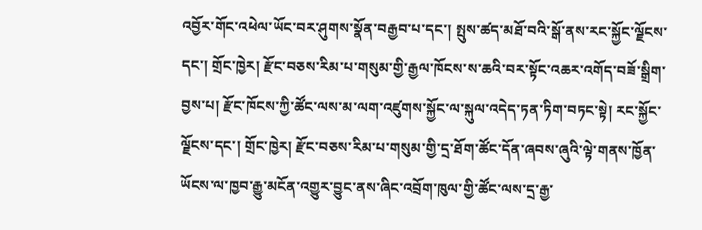འབྱོར་གོང་འཕེལ་ཡོང་བར་ཤུགས་སྣོན་བརྒྱབ་པ་དང་། སྤུས་ཚད་མཐོ་བའི་སྒོ་ནས་རང་སྐྱོང་ལྗོངས་དང་། གྲོང་ཁྱེར། རྫོང་བཅས་རིམ་པ་གསུམ་གྱི་རྒྱལ་ཁོངས་ས་ཆའི་བར་སྟོང་འཆར་འགོད་བཟོ་སྒྲིག་བྱས་པ། རྫོང་ཁོངས་ཀྱི་ཚོང་ལས་མ་ལག་འཛུགས་སྐྱོང་ལ་སྐུལ་འདེད་ཏན་ཏིག་བཏང་སྟེ། རང་སྐྱོང་ལྗོངས་དང་། གྲོང་ཁྱེར། རྫོང་བཅས་རིམ་པ་གསུམ་གྱི་དྲ་ཐོག་ཚོང་དོན་ཞབས་ཞུའི་ལྟེ་གནས་ཁྱོན་ཡོངས་ལ་ཁྱབ་རྒྱུ་མངོན་འགྱུར་བྱུང་ནས་ཞིང་འབྲོག་ཁུལ་གྱི་ཚོང་ལས་དྲ་རྒྱ་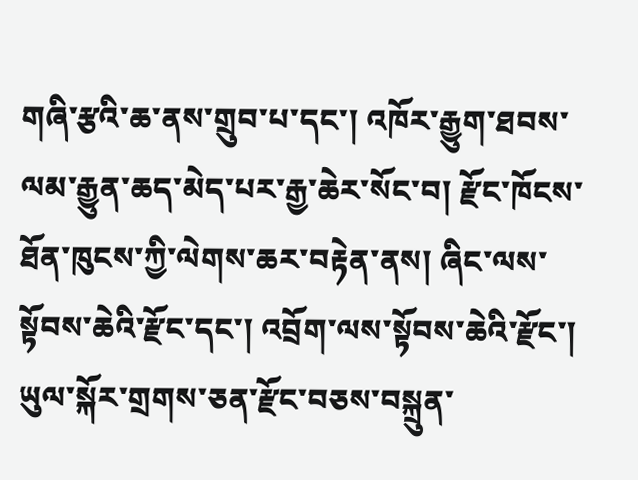གཞི་རྩའི་ཆ་ནས་གྲུབ་པ་དང་། འཁོར་རྒྱུག་ཐབས་ལམ་རྒྱུན་ཆད་མེད་པར་རྒྱ་ཆེར་སོང་བ། རྫོང་ཁོངས་ཐོན་ཁུངས་ཀྱི་ལེགས་ཆར་བརྟེན་ནས། ཞིང་ལས་སྟོབས་ཆེའི་རྫོང་དང་། འབྲོག་ལས་སྟོབས་ཆེའི་རྫོང་། ཡུལ་སྐོར་གྲགས་ཅན་རྫོང་བཅས་བསྐྲུན་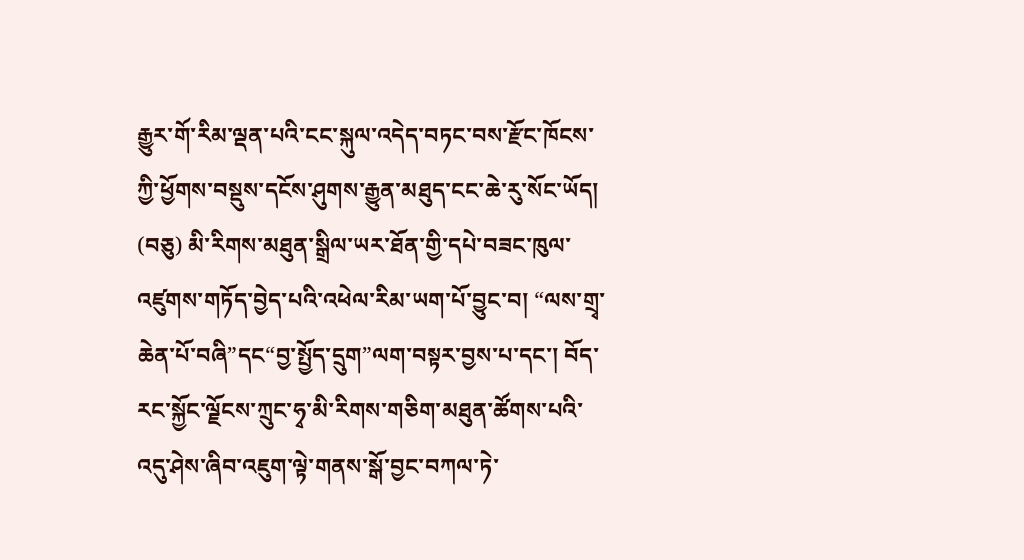རྒྱུར་གོ་རིམ་ལྡན་པའི་ངང་སྐུལ་འདེད་བཏང་བས་རྫོང་ཁོངས་ཀྱི་ཕྱོགས་བསྡུས་དངོས་ཤུགས་རྒྱུན་མཐུད་ངང་ཆེ་རུ་སོང་ཡོད།
(བཅུ) མི་རིགས་མཐུན་སྒྲིལ་ཡར་ཐོན་གྱི་དཔེ་བཟང་ཁུལ་འཛུགས་གཏོད་བྱེད་པའི་འཕེལ་རིམ་ཡག་པོ་བྱུང་བ། “ལས་གྲྭ་ཆེན་པོ་བཞི”དང“བྱ་སྤྱོད་དྲུག”ལག་བསྟར་བྱས་པ་དང་། བོད་རང་སྐྱོང་ལྗོངས་ཀྲུང་ཧྭ་མི་རིགས་གཅིག་མཐུན་ཚོགས་པའི་འདུ་ཤེས་ཞིབ་འཇུག་ལྟེ་གནས་སྒོ་བྱང་བཀལ་ཏེ་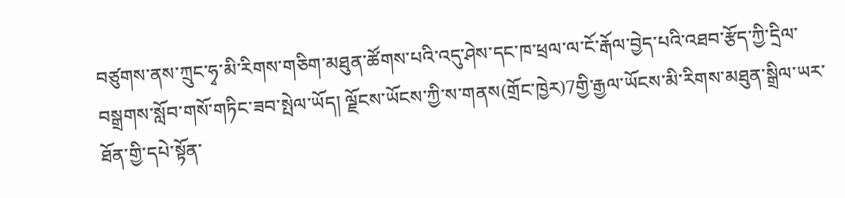བཙུགས་ནས་ཀྲུང་ཧྭ་མི་རིགས་གཅིག་མཐུན་ཚོགས་པའི་འདུ་ཤེས་དང་ཁ་ཕྲལ་ལ་ངོ་རྒོལ་བྱེད་པའི་འཐབ་རྩོད་ཀྱི་དྲིལ་བསྒྲགས་སློབ་གསོ་གཏིང་ཟབ་སྤེལ་ཡོད། ལྗོངས་ཡོངས་ཀྱི་ས་གནས(གྲོང་ཁྱེར)7གྱི་རྒྱལ་ཡོངས་མི་རིགས་མཐུན་སྒྲིལ་ཡར་ཐོན་གྱི་དཔེ་སྟོན་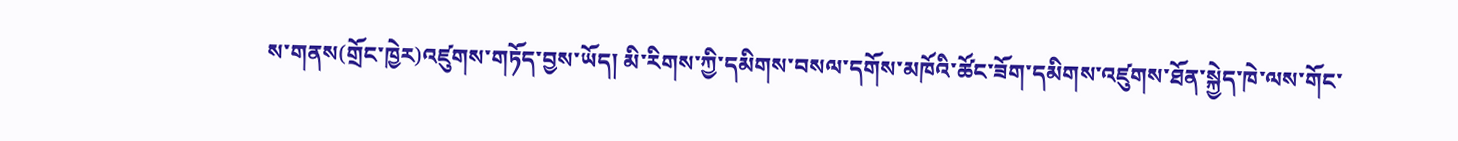ས་གནས(གྲོང་ཁྱེར)འཛུགས་གཏོད་བྱས་ཡོད། མི་རིགས་ཀྱི་དམིགས་བསལ་དགོས་མཁོའི་ཚོང་ཟོག་དམིགས་འཛུགས་ཐོན་སྐྱེད་ཁེ་ལས་གོང་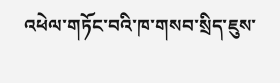འཕེལ་གཏོང་བའི་ཁ་གསབ་སྲིད་ཇུས་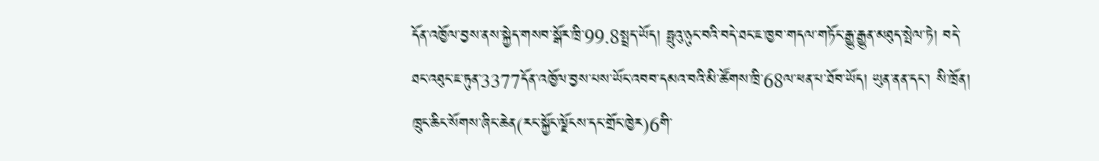དོན་འཁྱོལ་བྱས་ནས་སྐྱེད་གསབ་སྒོར་ཁྲི་99.8སྤྲད་ཡོད། ཧྥུའུ་ཉུང་བའི་བདེ་ཐང་ཇ་ཁྱབ་གདལ་གཏོང་རྒྱུ་རྒྱུན་མཐུད་སྤེལ་ཏེ། བདེ་ཐང་འཐུང་ཇ་ཏུན་3377དོན་འཁྱོལ་བྱས་པས་ཡོང་འབབ་དམའ་བའི་མི་ཚོགས་ཁྲི་68ལ་ཕན་པ་ཐོབ་ཡོད། ཡུན་ནན་དང་། སི་ཁྲོན། ཁྲུང་ཆིང་སོགས་ཞིང་ཆེན(རང་སྐྱོང་ལྗོངས་དང་གྲོང་ཁྱེར)6གི་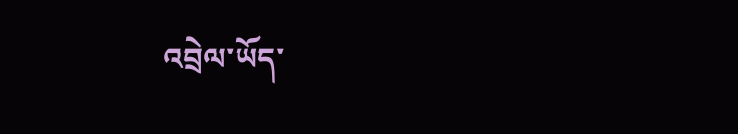འབྲེལ་ཡོད་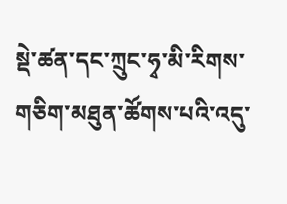སྡེ་ཚན་དང་ཀྲུང་ཧྭ་མི་རིགས་གཅིག་མཐུན་ཚོགས་པའི་འདུ་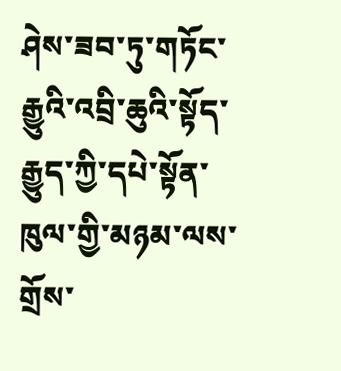ཤེས་ཟབ་ཏུ་གཏོང་རྒྱུའི་འབྲི་ཆུའི་སྟོད་རྒྱུད་ཀྱི་དཔེ་སྟོན་ཁུལ་གྱི་མཉམ་ལས་གྲོས་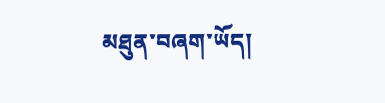མཐུན་བཞག་ཡོད།